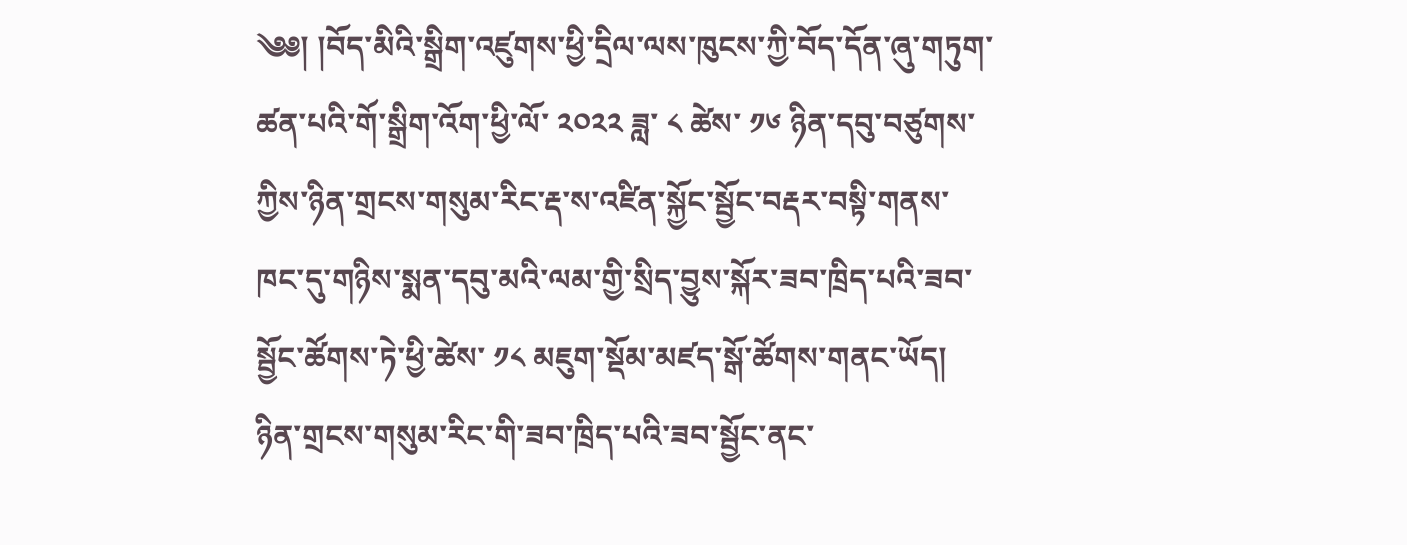༄༅། །བོད་མིའི་སྒྲིག་འཛུགས་ཕྱི་དྲིལ་ལས་ཁུངས་ཀྱི་བོད་དོན་ཞུ་གཏུག་ཚན་པའི་གོ་སྒྲིག་འོག་ཕྱི་ལོ་ ༢༠༢༢ ཟླ་ ༨ ཚེས་ ༡༦ ཉིན་དབུ་བཙུགས་ཀྱིས་ཉིན་གྲངས་གསུམ་རིང་རྡ་ས་འཛིན་སྐྱོང་སྦྱོང་བརྡར་བསྟི་གནས་ཁང་དུ་གཉིས་སྨན་དབུ་མའི་ལམ་གྱི་སྲིད་བྱུས་སྐོར་ཟབ་ཁྲིད་པའི་ཟབ་སྦྱོང་ཚོགས་ཏེ་ཕྱི་ཚེས་ ༡༨ མཇུག་སྡོམ་མཛད་སྒོ་ཚོགས་གནང་ཡོད།
ཉིན་གྲངས་གསུམ་རིང་གི་ཟབ་ཁྲིད་པའི་ཟབ་སྦྱོང་ནང་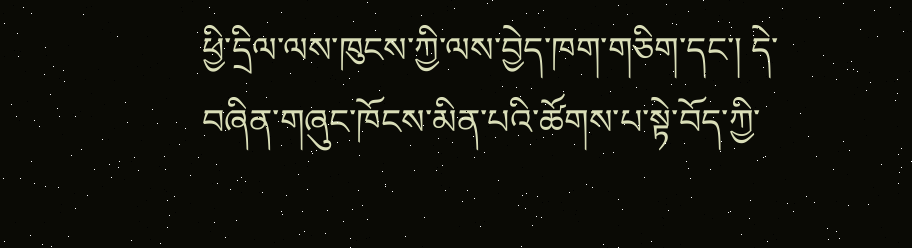ཕྱི་དྲིལ་ལས་ཁུངས་ཀྱི་ལས་བྱེད་ཁག་གཅིག་དང་། དེ་བཞིན་གཞུང་ཁོངས་མིན་པའི་ཚོགས་པ་སྟེ་བོད་ཀྱི་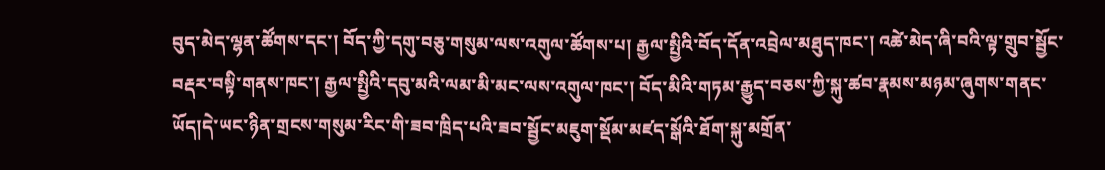བུད་མེད་ལྷན་ཚོགས་དང་། བོད་ཀྱི་དགུ་བཅུ་གསུམ་ལས་འགུལ་ཚོགས་པ། རྒྱལ་སྤྱིའི་བོད་དོན་འབྲེལ་མཐུད་ཁང་། འཚེ་མེད་ཞི་བའི་ལྟ་གྲུབ་སྦྱོང་བརྡར་བསྟི་གནས་ཁང་། རྒྱལ་སྤྱིའི་དབུ་མའི་ལམ་མི་མང་ལས་འགུལ་ཁང་། བོད་མིའི་གཏམ་རྒྱུད་བཅས་ཀྱི་སྐུ་ཚབ་རྣམས་མཉམ་ཞུགས་གནང་ཡོད།དེ་ཡང་ཉིན་གྲངས་གསུམ་རིང་གི་ཟབ་ཁྲིད་པའི་ཟབ་སྦྱོང་མཇུག་སྡོམ་མཛད་སྒོའི་ཐོག་སྐུ་མགྲོན་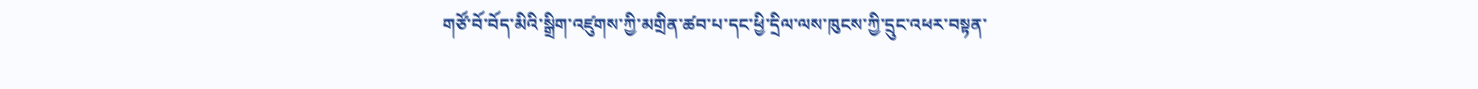གཙོ་བོ་བོད་མིའི་སྒྲིག་འཛུགས་ཀྱི་མགྲིན་ཚབ་པ་དང་ཕྱི་དྲིལ་ལས་ཁུངས་ཀྱི་དྲུང་འཕར་བསྟན་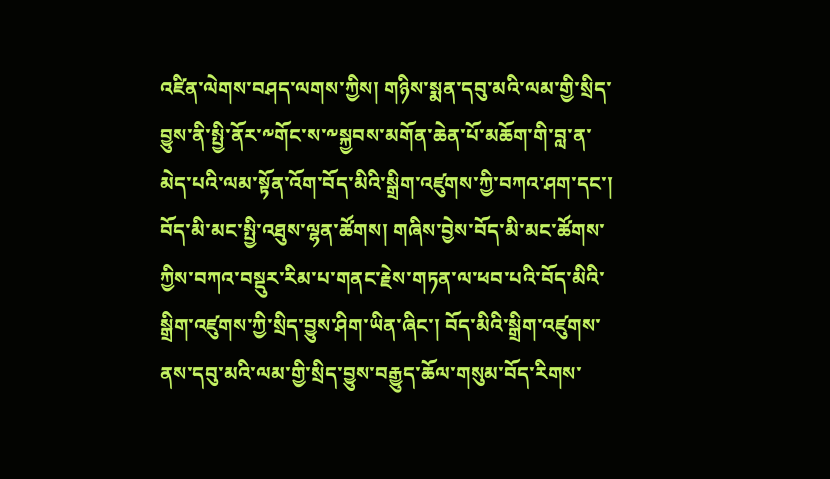འཛིན་ལེགས་བཤད་ལགས་ཀྱིས། གཉིས་སྨན་དབུ་མའི་ལམ་གྱི་སྲིད་བྱུས་ནི་སྤྱི་ནོར་༸གོང་ས་༸སྐྱབས་མགོན་ཆེན་པོ་མཆོག་གི་བླ་ན་མེད་པའི་ལམ་སྟོན་འོག་བོད་མིའི་སྒྲིག་འཛུགས་ཀྱི་བཀའ་ཤག་དང་། བོད་མི་མང་སྤྱི་འཐུས་ལྷན་ཚོགས། གཞིས་བྱེས་བོད་མི་མང་ཚོགས་ཀྱིས་བཀའ་བསྡུར་རིམ་པ་གནང་རྗེས་གཏན་ལ་ཕབ་པའི་བོད་མིའི་སྒྲིག་འཛུགས་ཀྱི་སྲིད་བྱུས་ཤིག་ཡིན་ཞིང་། བོད་མིའི་སྒྲིག་འཛུགས་ནས་དབུ་མའི་ལམ་གྱི་སྲིད་བྱུས་བརྒྱུད་ཆོལ་གསུམ་བོད་རིགས་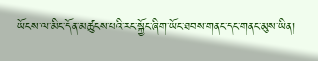ཡོངས་ལ་མིང་དོན་མཚུངས་པའི་རང་སྐྱོང་ཞིག་ཡོང་ཐབས་གནང་དང་གནང་མུས་ཡིན།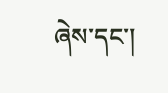ཞེས་དང་།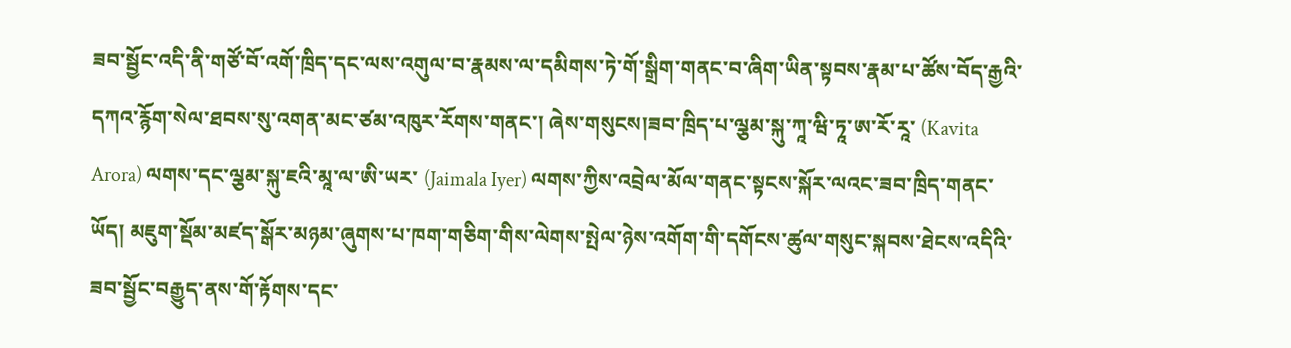ཟབ་སྦྱོང་འདི་ནི་གཙོ་བོ་འགོ་ཁྲིད་དང་ལས་འགུལ་བ་རྣམས་ལ་དམིགས་ཏེ་གོ་སྒྲིག་གནང་བ་ཞིག་ཡིན་སྟབས་རྣམ་པ་ཚོས་བོད་རྒྱའི་དཀའ་རྙོག་སེལ་ཐབས་སུ་འགན་མང་ཙམ་འཁུར་རོགས་གནང་། ཞེས་གསུངས།ཟབ་ཁྲིད་པ་ལྕམ་སྐུ་ཀཱ་ཝི་ཏཱ་ཨ་རོ་རཱ་ (Kavita Arora) ལགས་དང་ལྕམ་སྐུ་ཇའི་མཱ་ལ་ཨི་ཡར་ (Jaimala Iyer) ལགས་ཀྱིས་འབྲེལ་མོལ་གནང་སྟངས་སྐོར་ལའང་ཟབ་ཁྲིད་གནང་ཡོད། མཇུག་སྡོམ་མཛད་སྒོར་མཉམ་ཞུགས་པ་ཁག་གཅིག་གིས་ལེགས་སྤེལ་ཉེས་འགོག་གི་དགོངས་ཚུལ་གསུང་སྐབས་ཐེངས་འདིའི་ཟབ་སྦྱོང་བརྒྱུད་ནས་གོ་རྟོགས་དང་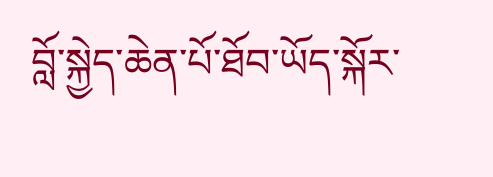བློ་སྐྱེད་ཆེན་པོ་ཐོབ་ཡོད་སྐོར་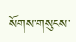སོགས་གསུངས་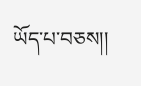ཡོད་པ་བཅས།།